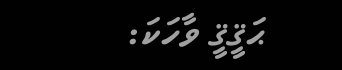ޙަޤީޤީ ވާހަކަ: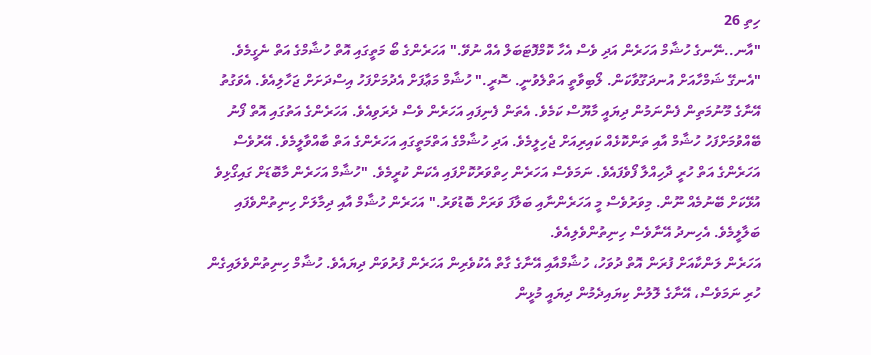ހިތި 26
"އާނ..ނޭނގެ ހުޝާމް އަހަރެން އަދި ވެސް އެހާ ކޮމްފޮޓަބަލް އެއް ނުވޭ." އަހަރެންގެ ބޯ މަތީގައި އޮތް ހުޝާމްގެ އަތް ނެގީމެވެ. "އެނގޭ ޝަމްހާއަށް އުނދަގޫވާކަން. ލޯބިވާތީ އަތްލެވުނީ. ސޮރީ." ހުޝާމް މަޢާފަށް އެދުމަށްފަހު އިސްދަށަށް ޖަހާލިއެވެ. އެވަގުތު އޭނާގެ މޫނުމަތިން ފެންނަމުން ދިޔައީ މާޔޫސް ކަމެވެ. އެތަން ފެނިފައި އަހަރެން ވެސް ދެރަވިއެވެ. އަހަރެންގެ އަތުގައި އޮތް ފޯނު ބޭއްވުމަށްފަހު ހުޝާމް އާއި ތަންކޮޅެއް ކައިރިއަށް ޖެހިލީމެވެ. އަދި ހުޝާމްގެ އަތްމަތީގައި އަހަރެންގެ އަތް ބާއްވާލީމެވެ. އޭރުވެސް އަހަރެންގެ އަތް ހުރީ ދާހިއްލާ ފޯވެފައެވެ. ނަމަވެސް އަހަރެން ހިތްވަރުކޮށްފައި އެކަން ކުރީމެވެ. "ހުޝާމް އަހަރެން މާބޮޑަށް ގައިގޯޅިވެ އުޅޭކަށް ބޭނުމެއް ނޫން. މިވަރުވެސް މީ އަހަރެންނާއި ބަލާފަ ވަރަށް ބޮޑުވަރު." އަހަރެން ހުޝާމް އާއި ދިމާލަށް ހިނިތުންވެފައި ބަލާލީމެވެ. އެހިނދު އޭނާވެސް ހިނިތުންވެލިއެވެ.
އަހަރެން ލަންކާއަށް ފުރަން އޮތް ދުވަހު، ހުޝާމްއާއި އޭނާގެ ގާތް އެކުވެރިން އަހަރެން ފުރުވަން ދިޔައެވެ. ހުޝާމް ހިނިތުންވެލައިގެން ހުރި ނަމަވެސް، އޭނާގެ ލޮލުން ކިޔައިދެމުން ދިޔައީ މުޅީން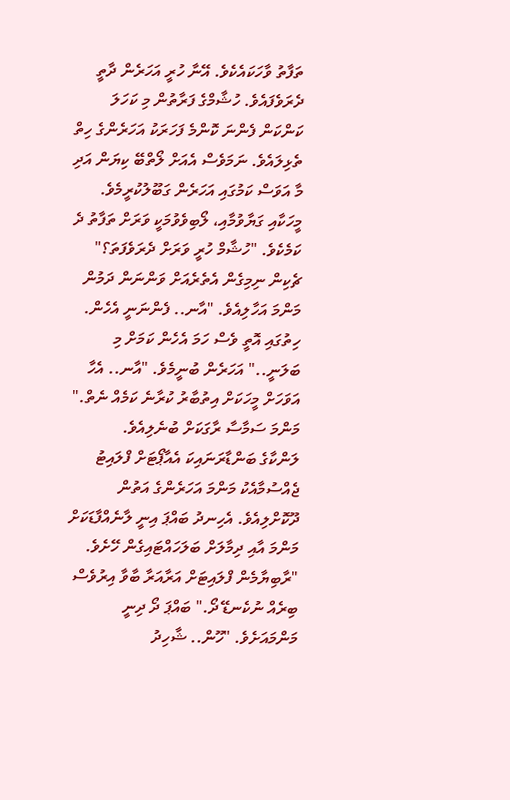ތަފާތު ވާހަކައެކެވެ. އޭނާ ހުރީ އަހަރެން ދާތީ ދެރަވެފައެވެ. ހުޝާމްގެ ފަރާތުން މި ކަހަލަ ކަންކަން ފެންނަ ކޮންމެ ފަހަރަކު އަހަރެންގެ ހިތް ތެޅިލައެވެ. ނަމަވެސް އެއަށް ލޯތްބޭ ކިޔަން އަދި މާ އަވަސް ކަމުގައި އަހަރެން ގަބޫލުކުރީމެވެ. މީހަކާއި ގަޔާވުމާއި، ލޯބިވެވުމަކީ ވަރަށް ތަފާތު ދެ ކަމެކެވެ. "ހުޝާމް ހުރީ ވަރަށް ދެރަވެފަތަ؟" ޗެކިން ނިމިގެން އެތެރެއަށް ވަންނަން ދަމުން މަންމަ އަހާލިއެވެ. "އާނ.. ފެންނަނީ އެހެން. ހިތުގައި އޮތީ ވެސް ހަމަ އެހެން ކަމަށް މި ބަލަނީ.." އަހަރެން ބުނީމެވެ. "އާނ.. އެހާ އަވަހަށް މީހަކަށް އިތުބާރު ކުރާނެ ކަމެއް ނެތް." މަންމަ ސަމާސާ ރާގަކަށް ބުނެލިއެވެ.
ލަންކާގެ ބަންޑާރަނައިކަ އެއާޕޯޓަށް ފްލައިޓު ޖެއްސުމާއެކު މަންމަ އަހަރެންގެ އަތުން ދޫކޮށްލިއެވެ. އެހިނދު ބައްޕަ އިނީ ލާނެއްފާޑަކަށް މަންމަ އާއި ދިމާލަށް ބަލަހައްޓައިގެން ހޭށެވެ. "ރާބިޔާމެން ފްލައިޓަށް އަރާއަރާ ބާވާ އިރުވެސް ބިރެއް ނުކެނޑޭ ދޯ." ބައްޕަ ދޯ ދިނީ މަންމައަށެވެ. "ހޫން.. ޝާހިދު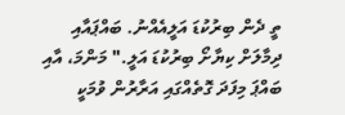ތީ ދެން ބިރުކުޑަ އަލީއެއްނު. ބައްޕައާއި ދިމާލަށް ކިޔާށޯ ބިރުކުޑަ އަލީ." މަންމަ، އާއި ބައްޕަ މިފަދަ ގޮތެއްގައި އަރާރުން ވުމަކީ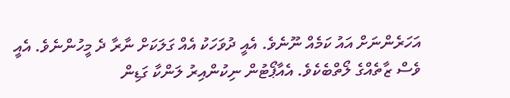އަހަރެންނަށް އައު ކަމެއް ނޫނެވެ. އެއީ ދުވަހަކު އެއް ގަލަކަށް ނާރާ ދެ މީހުންނެވެ. އެއީ ވެސް ޒާތެއްގެ ލޯތްބެކެވެ. އެއާޕޯޓުން ނިކުންއިރު ލަންކާ ގަޑިން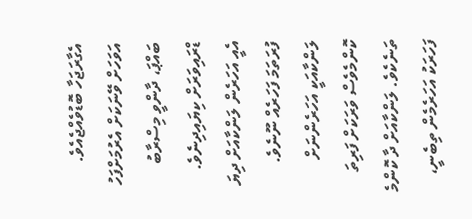އެގާރަޖަހާ ބޮޑުވެއްޖެއެވެ. އަވަހަށް ވޭނަކަށް އެރުމަށްފަހު ބައްޕަ، ދާންވީ މިސްރާބު ޑްރައިވަރަށް ކިޔައިދިނެވެ.
އެއީ އަހަރެން ލަންކާއަށް ދިޔަ ފުރަތަމަ ފަހަރެއް ނޫނެވެ. ލަންކާއަކީ އަހަރެންނަށް ކޮންމެވެސް ވަރަކަށް ފަރިތަ ތަނެކެވެ. ލަންކާއަށް ދާ ކޮންމެ ފަހަރަކު އަހަރެމެން ތިބެނީ،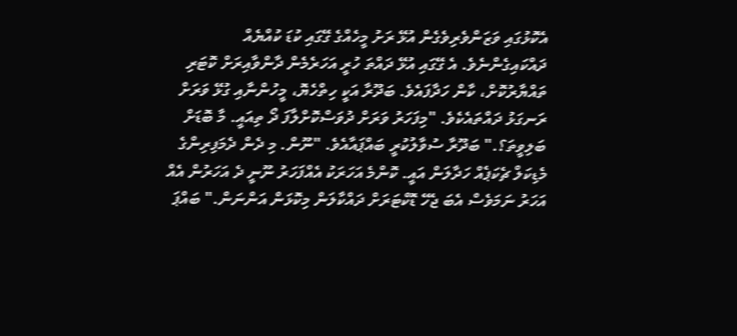އެކޮޅުގައި ވަޒަންވެރިވެގެން އުޅޭ ރަށު މީހެއްގެ ގޭގައި ކުޑަ ކުއްޔެއް ދައްކައިގެންނެވެ. އެ ގޭގައި އުޅޭ ދައްތަ ހުރީ އަހަރެމެން ދާންވާއިރަށް ކޮޓަރި ތައްޔާރުކޮށް، ކާން ހަދާފައެވެ. ބަދޫރާ އަކީ ހިތްހެޔޮ، މީހުންނާއި ގުޅޭ ވަރަށް ރަނގަޅު ދައްތައެކެވެ. "މިފަހަރު ވަރަށް ދުވަސްކޮށްލާފަ ދޯ ތިއައީ. މާ ބޮޑަށް ބަލިވީތަ؟." ބަދޫރާ ސުވާލުކުރީ ބައްޕައާއެވެ. "ނޫން. މި ދެން ދެމަފިރިންގެ މެޑިކަލް ޗެކަޕެއް ހަދާލަން އައީ. ކޮންމެ އަހަރަކު އެއްފަހަރު ނޫނީ ދެ އަހަރުން އެއް އަހަރު ނަމަވެސް އެބަ ޖެހޭ ޑޮކްޓަރަށް ދައްކާލަން މިކޮޅަން އަންނަން." ބައްޕަ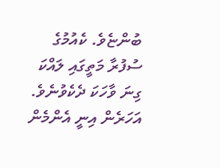ބުންޏެވެ. ކެއުމުގެ ސުފުރާ މަތީގައި ލައްކަ ގިނަ ވާހަކަ ދެކެވުނެވެ. އަހަރެން އިނީ އެންމެން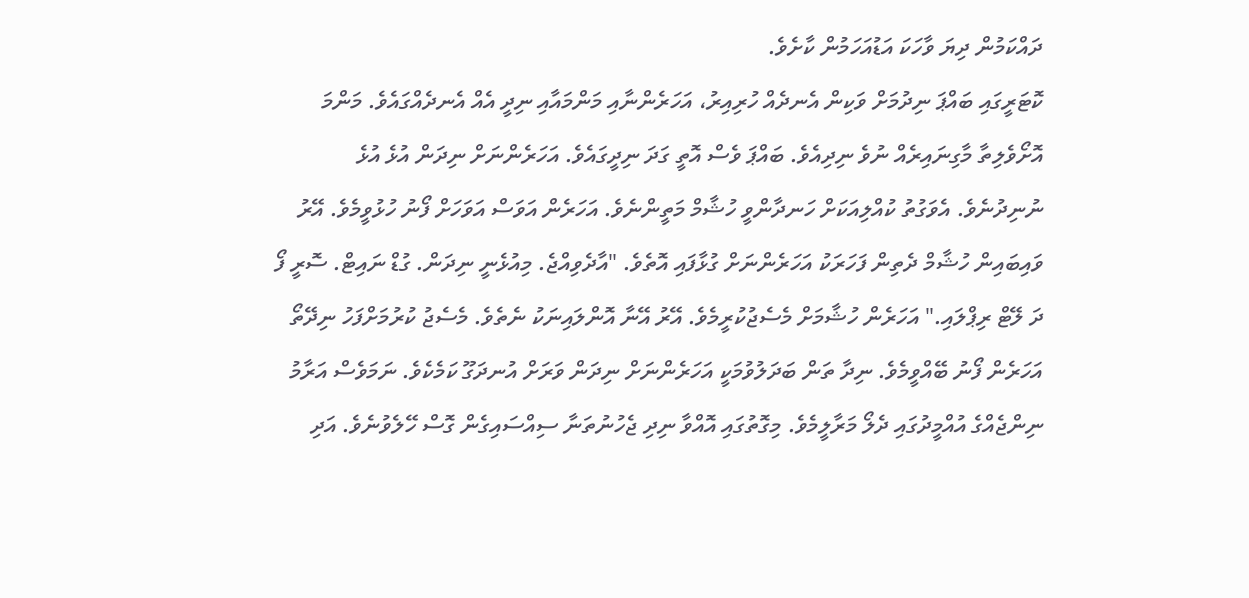ދައްކަމުން ދިޔަ ވާހަކަ އަޑުއަހަމުން ކާށެވެ.
ކޮޓަރީގައި ބައްޕަ ނިދުމަށް ވަކިން އެނދެއް ހުރިއިރު، އަހަރެންނާއި މަންމައާއި ނިދީ އެއް އެނދެއްގައެވެ. މަންމަ އޮށޯވެލިތާ މާގިނައިރެއް ނުވެ ނިދިއެވެ. ބައްޕަ ވެސް އޮތީ ގަދަ ނިދީގައެވެ. އަހަރެންނަށް ނިދަން އުޅެ އުޅެ ނުނިދުނެވެ. އެވަގުތު ކުއްލިއަކަށް ހަނދާންވީ ހުޝާމް މަތީންނެވެ. އަހަރެން އަވަސް އަވަހަށް ފޯނު ހުޅުވީމެވެ. އޭރު ވައިބައިން ހުޝާމް ދެތިން ފަހަރަކު އަހަރެންނަށް ގުޅާފައި އޮތެވެ. "އާދެވިއްޖެ. މިއުޅެނީ ނިދަން. ގުޑް ނައިޓް. ސޮރީ ފޯ ދަ ލޭޓް ރިޕްލައި." އަހަރެން ހުޝާމަށް މެސެޖުކުރީމެވެ. އޭރު އޭނާ އޮންލައިނަކު ނެތެވެ. މެސެޖު ކުރުމަށްފަހު ނިދޭތޯ އަހަރެން ފޯނު ބޭއްވީމެވެ. ނިދާ ތަން ބަދަލުވުމަކީ އަހަރެންނަށް ނިދަން ވަރަށް އުނދަގޫ ކަމެކެވެ. ނަމަވެސް އަރާމު ނިންޖެއްގެ އުއްމީދުގައި ދެލޯ މަރާލީމެވެ. މިގޮތުގައި އޮއްވާ ނިދި ޖެހުނުތަނާ ސިއްސައިގެން ގޮސް ހޭލެވުނެވެ. އަދި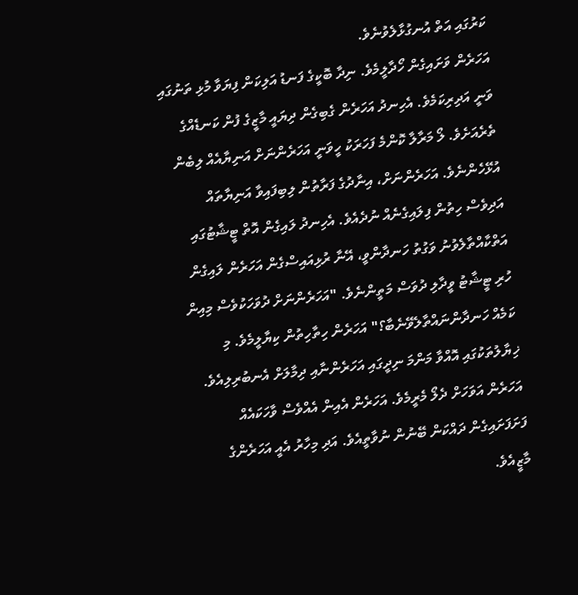ކަރުގައި އަތް އުނގުޅާލެވުނެވެ.
އަހަރެން ވަށައިގެން ހޯދާލީމެވެ. ނިދާ ބޮކީގެ ފަނޑު އަލިކަން ފިޔަވާ މުޅި ތަނުގައި ވަނީ އަދިރިކަމެވެ. އެހިނދު އަހަރެން ގެބިގެން ދިޔައީ މާޒީގެ ފުން ކަނޑެއްގެ ތެރެއަށެވެ. ލޯ މަރާލާ ކޮންމެ ފަހަރަކު ހީވަނީ އަހަރެންނަށް އަނިޔާއެއް ލިބެން އުޅޭހެންނެވެ. އަހަރެންނަށް، އިނާދުގެ ފަރާތުން ލިބިފައިވާ އަނިޔާތައް އަދިވެސް ހިތުން ފިލައިގެނެއް ނުދެއެވެ. އެހިނދު ލައިގެން އޮތް ޓީޝާޓުގައި އަތްކާއްތާލެވުނު ވަގުތު ހަނދާންވީ، އޭނާ ރުޅިއައިސްގެން އަހަރެން ލައިގެން ހުރި ޓީޝާޓު ވީދާލި ދުވަސް މަތީންނެވެ. "އަހަރެންނަށް ދުވަހަކުވެސް މިއިން ކަމެއް ހަނދާންނައްތާލެވޭނެބާ؟" އަހަރެން ހިތާހިތުން ކިޔާލީމެވެ. މި ޚިޔާލުތަކުގައި އޮއްވާ މަންމަ ނިދީގައި އަހަރެންނާއި ދިމާލަށް އެނބުރިލިއެވެ. އަހަރެން އަވަހަށް ދެލޯ މެރީމެވެ. އަހަރެން އެއިން އެއްވެސް ވާހަކައެއް ފަށަފަށައިގެން ދައްކަން ބޭނުން ނުވާތީއެވެ. އަދި މިހާރު އެއީ އަހަރެންގެ މާޒީއެވެ.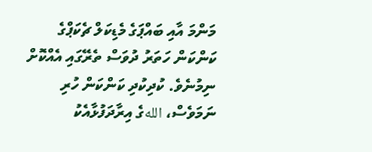މަންމަ އާއި ބައްޕަގެ މެޑިކަލް ޗެކަޕްގެ ކަންކަން ހަތަރު ދުވަސް ތެރޭގައި އެއްކޮށް ނިމުނެވެ. ކުދިކުދި ކަންކަން ހުރި ނަމަވެސް، اللهގެ އިރާދަފުޅާއެކު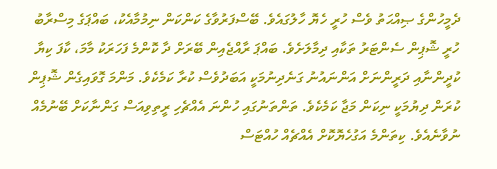ދެމީހުންގެ ޞިއްޙަތު ވެސް ހުރީ ހެޔޮ ހާލުގައެވެ. ބޭސްފަރުވާގެ ކަންކަން ނިމުމާއެކު، ބައްޕަގެ މިސްރާބު ހުރީ ޝޮޕިން ސެންޓަރު ތަކާއި ދިމާލަށެވެ. ބައްޕަ ރާއްޖެއިން ބޭރަށް ދާ ކޮންމެ ފަހަރަކު މާމަ، ކާފަ ކިޔާ ކުދީންނާއި ދަރީންނަށް އަންނައުނު ގަނެދިނުމަކީ އަބަދުވެސް ކުރާ ކަމެކެވެ. މަންމަ ގޮވައިގެން ޝޮޕިން ކުރަން ދިޔުމަކީ ނިކަން މަޖާ ކަމެކެވެ. ތަންތަނުގައި ހުންނަ އެއްޗެހި ރީތިވިއަސް ގަންނާކަށް ބޭނުމެއް ނުވާނެއެވެ. ކިތަންމެ އަގުހެޔޮކޮށް އެއްޗެއް ހުއްޓަސް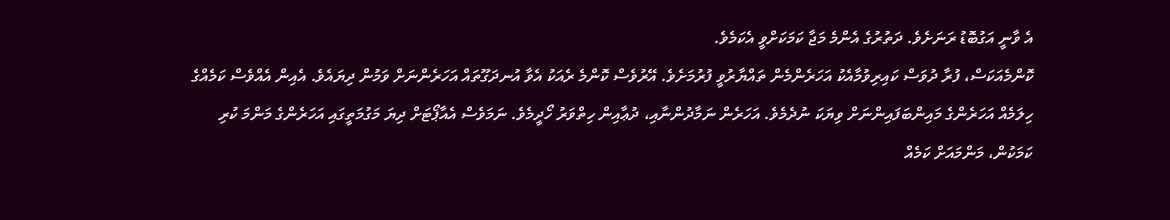އެ ވާނީ އަގުބޮޑު ރަނަށެވެ. ދަތުރުގެ އެންމެ މަޖާ ކަމަކަށްވީ އެކަމެވެ.
ކޮންމެއަކަސް، ފުރާ ދުވަސް ކައިރިވުމާއެކު އަހަރެންމެން ތައްޔާރުވީ ފުރުމަށެވެ. އޭރުވެސް ކޮންމެ ރެއަކު އެވާ އުނދަގޫތައް އަހަރެންނަށް ވަމުން ދިޔައެވެ. އެއިން އެއްވެސް ކަމެއްގެ ހިލަމެއް އަހަރެންގެ މައިންބަފައިންނަށް ވިޔަކަ ނުދެމެވެ. އަހަރެން ނަމާދުންނާއި، ދުޢާއިން ހިތްވަރު ހޯދީމެވެ. ނަމަވެސް އެއާޕޯޓަށް ދިޔަ މަގުމަތީގައި އަހަރެންގެ މަންމަ ކުރި ކަމަކުން، މަންމައަށް ކަމެއް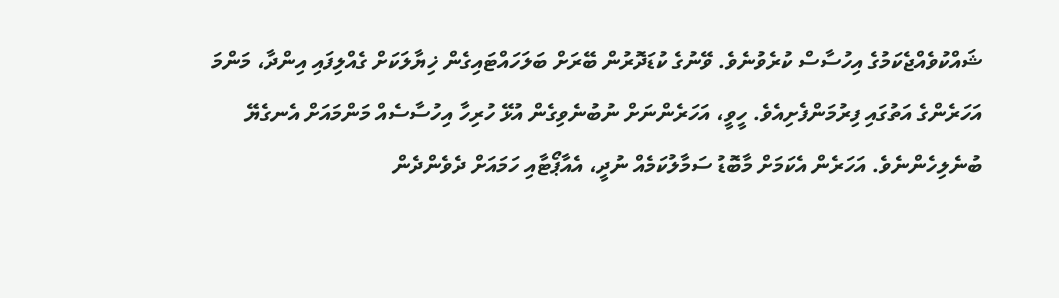ޝައްކުވެއްޖެކަމުގެ އިހުސާސް ކުރެވުނެވެ. ވޭނުގެ ކުޑަދޮރުން ބޭރަށް ބަލަހައްޓައިގެން ޚިޔާލަކަށް ގެއްލިފައި އިންދާ، މަންމަ އަހަރެންގެ އަތުގައި ފިރުމަންފެށިއެވެ. ހީވީ، އަހަރެންނަށް ނުބުނެވިގެން އުޅޭ ހުރިހާ އިހުސާސެއް މަންމައަށް އެނގެޔޭ ބުނެލިހެންނެވެ. އަހަރެން އެކަމަށް މާބޮޑު ސަމާލުކަމެއް ނުދީ، އެއާޕޯޓާއި ހަމައަށް ދެވެންދެން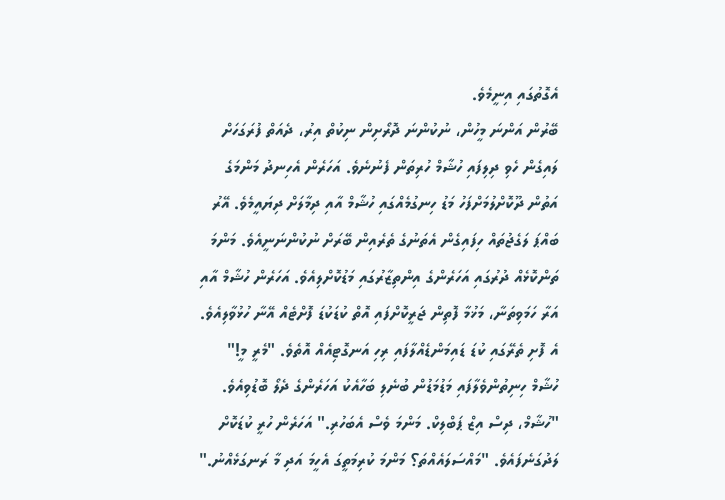އެގޮތުގައި އިނީމެވެ.
ބޭރުން އަންނަ މީހުން، ނުކުންނަ ދޮރޯށިން ނިކުތް އިރު، ދެއަތް ފުރަގަހަށް ލައިގެން ހެވި ދިލިފައި ހުޝާމް ހުރިތަން ފެނުނެވެ. އަހަރެން އެހިނދު މަންމަގެ އަތުން ދޫކޮށްލުމަށްފަހު މަޑު ހިނގުމެއްގައި ހުޝާމް އާއި ދިމާލަށް ދިޔައީމެވެ. އޭރު ބައްޕަ ލަގެޖުތައް ހިފައިގެން އެތަނުގެ ތެރެއިން ބޭރަށް ނުކުންނަނީއެވެ. މަންމަ ތަންކޮޅެއް ދުރުގައި އަހަރެންގެ އިންތިޒާރުގައި މަޑުކޮށްލިއެވެ. އަހަރެން ހުޝާމް އާއި އަރާ ހަމަވިތަނާ، މަޚުމާ ފޮތިން ޖަރީކޮށްފައި އޮތް ކުޑަކުޑަ ފޮށްޓެއް އޭނާ ހުޅުވާލިއެވެ. އެ ފޮށި ތެރޭގައި ކުޑަ ޑައިމަންޑެއްލާފައި ރިހި އަނގޮޓިއެއް އޮތެވެ. "މެރީ މީ!" ހުޝާމް ހިނިތުންވެލާފައި މަޑުމަޑުން ބުނެލި ބަހާއެކު އަހަރެންގެ ދެލޯ ބޮޑުވިއެވެ. "ހުޝާމް، ދިސް އިޒް ޕަބްލިކް. މަންމަ ވެސް އެބަހުރި." އަހަރެން ހުރީ ކުޑަކޮށް ލަދުގަނެފައެވެ. "މައްސަލައެއްތަ؟ މަންމަ ކުރިމަތީގަ އެހީމަ އަދި މާ ރަނގަޅެއްނު."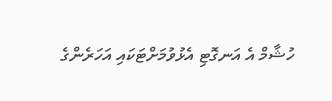ހުޝާމް އެ އަނގޮޓި އެޅުވުމަށްޓަކައި އަހަރެންގެ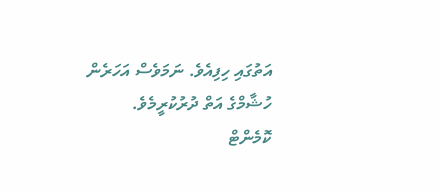އަތުގައި ހިފިއެވެ. ނަމަވެސް އަހަރެން ހުޝާމްގެ އަތް ދުރުކުރީމެވެ.
ކޮމެންޓް